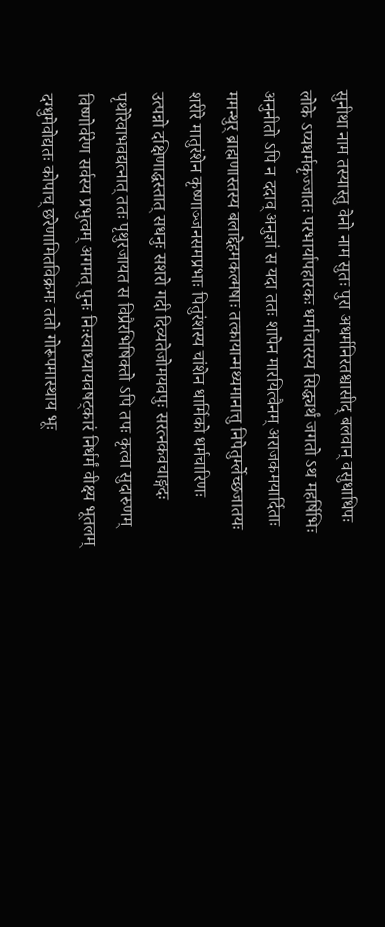सुनीथा नाम तस्यास्तु वेनो नाम सुतः पुरा अधर्मनिरतश्चासीद् बलवान् वसुधाधिपः
लोके ऽप्यधर्मकृज्जातः परभार्यापहारकः धर्माचारस्य सिद्ध्यर्थं जगतो ऽथ महर्षिभिः
अनुनीतो ऽपि न ददाव् अनुज्ञां स यदा ततः शापेन मारयित्वैनम् अराजकमयार्दिताः
ममन्थुर् ब्राह्मणास्तस्य बलाद्देहमकल्मषाः तत्कायान्मथ्यमानात्तु निपेतुर्म्लेच्छजातयः
शरीरे मातुरंशेन कृष्णाञ्जनसमप्रभाः पितुरंशस्य चांशेन धार्मिको धर्मचारिणः
उत्पन्नो दक्षिणाद्धस्तात् सधनुः सशरो गदी दिव्यतेजोमयवपुः सरत्नकवचाङ्गदः
पृथोरेवाभवद्यत्नात् ततः पृथुरजायत स विप्रैरभिषिक्तो ऽपि तपः कृत्वा सुदारुणम्
विष्णोर्वरेण सर्वस्य प्रभुत्वम् अगमत् पुनः निःस्वाध्यायवषट्कारं निर्धर्मं वीक्ष्य भूतलम्
दग्धुमेवोद्यतः कोपाच् छरेणामितविक्रमः ततो गोरूपमास्थाय भूः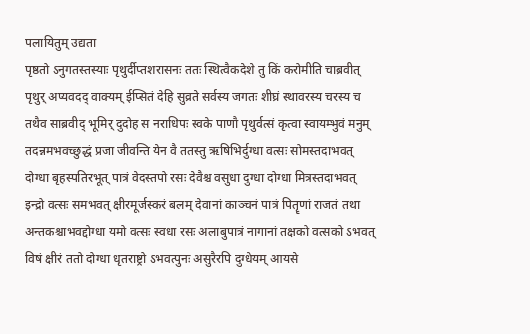पलायितुम् उद्यता
पृष्ठतो ऽनुगतस्तस्याः पृथुर्दीप्तशरासनः ततः स्थित्वैकदेशे तु किं करोमीति चाब्रवीत्
पृथुर् अप्यवदद् वाक्यम् ईप्सितं देहि सुव्रते सर्वस्य जगतः शीघ्रं स्थावरस्य चरस्य च
तथैव साब्रवीद् भूमिर् दुदोह स नराधिपः स्वके पाणौ पृथुर्वत्सं कृत्वा स्वायम्भुवं मनुम्
तदन्नमभवच्छुद्धं प्रजा जीवन्ति येन वै ततस्तु ऋषिभिर्दुग्धा वत्सः सोमस्तदाभवत्
दोग्धा बृहस्पतिरभूत् पात्रं वेदस्तपो रसः देवैश्च वसुधा दुग्धा दोग्धा मित्रस्तदाभवत्
इन्द्रो वत्सः समभवत् क्षीरमूर्जस्करं बलम् देवानां काञ्चनं पात्रं पितॄणां राजतं तथा
अन्तकश्चाभवद्दोग्धा यमो वत्सः स्वधा रसः अलाबुपात्रं नागानां तक्षको वत्सको ऽभवत्
विषं क्षीरं ततो दोग्धा धृतराष्ट्रो ऽभवत्पुनः असुरैरपि दुग्धेयम् आयसे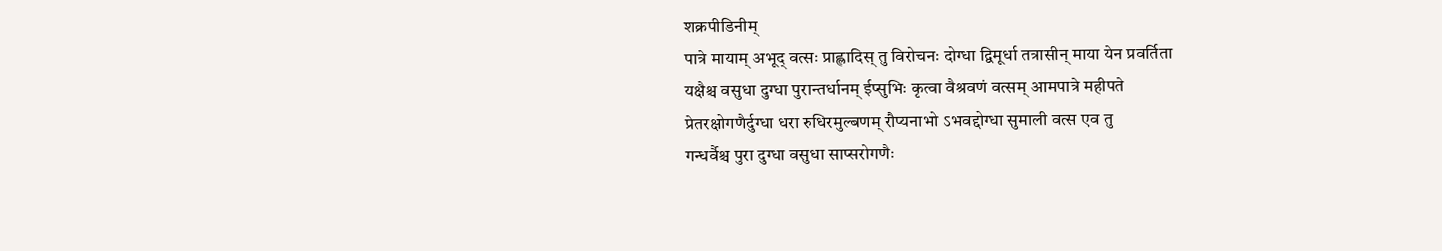शक्रपीडिनीम्
पात्रे मायाम् अभूद् वत्सः प्राह्लादिस् तु विरोचनः दोग्धा द्विमूर्धा तत्रासीन् माया येन प्रवर्तिता
यक्षैश्च वसुधा दुग्धा पुरान्तर्धानम् ईप्सुभिः कृत्वा वैश्रवणं वत्सम् आमपात्रे महीपते
प्रेतरक्षोगणैर्दुग्धा धरा रुधिरमुल्बणम् रौप्यनाभो ऽभवद्दोग्धा सुमाली वत्स एव तु
गन्धर्वैश्च पुरा दुग्धा वसुधा साप्सरोगणैः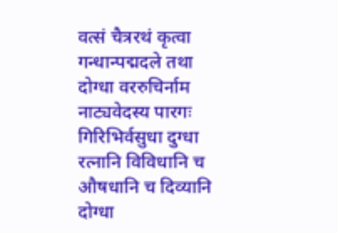वत्सं चैत्ररथं कृत्वा गन्धान्पद्मदले तथा
दोग्धा वररुचिर्नाम नाट्यवेदस्य पारगः गिरिभिर्वसुधा दुग्धा रत्नानि विविधानि च
औषधानि च दिव्यानि दोग्धा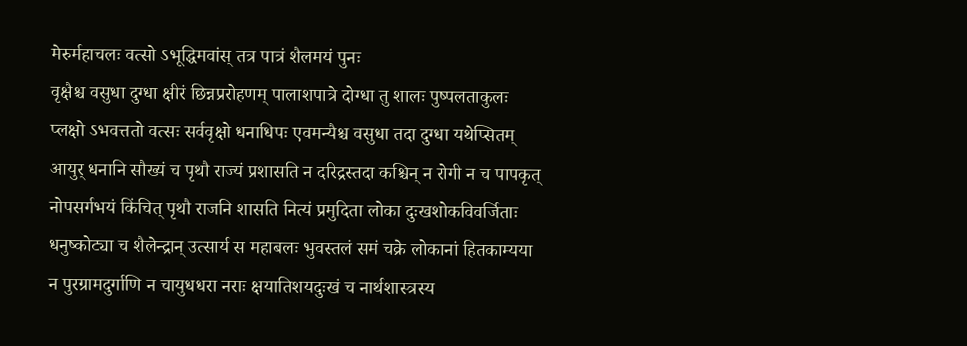मेरुर्महाचलः वत्सो ऽभूद्धिमवांस् तत्र पात्रं शैलमयं पुनः
वृक्षैश्च वसुधा दुग्धा क्षीरं छिन्नप्ररोहणम् पालाशपात्रे दोग्धा तु शालः पुष्पलताकुलः
प्लक्षो ऽभवत्ततो वत्सः सर्ववृक्षो धनाधिपः एवमन्यैश्च वसुधा तदा दुग्धा यथेप्सितम्
आयुर् धनानि सौख्यं च पृथौ राज्यं प्रशासति न दरिद्रस्तदा कश्चिन् न रोगी न च पापकृत्
नोपसर्गभयं किंचित् पृथौ राजनि शासति नित्यं प्रमुदिता लोका दुःखशोकविवर्जिताः
धनुष्कोट्या च शैलेन्द्रान् उत्सार्य स महाबलः भुवस्तलं समं चक्रे लोकानां हितकाम्यया
न पुरग्रामदुर्गाणि न चायुधधरा नराः क्षयातिशयदुःखं च नार्थशास्त्रस्य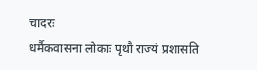चादरः
धर्मैकवासना लोकाः पृथौ राज्यं प्रशासति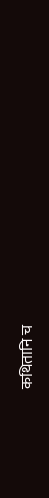कथितानि च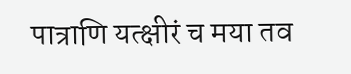पात्राणि यत्क्षीरं च मया तव